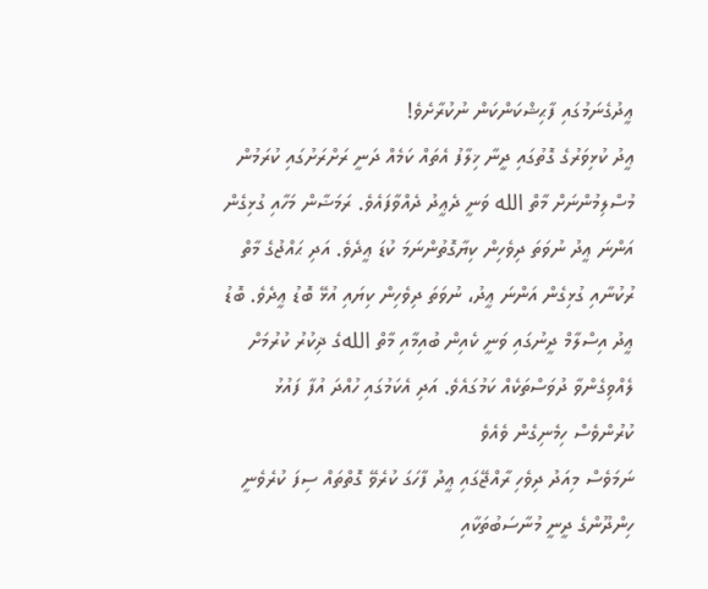ޢީދުގެނަމުގައި ފާޙިޝްކަންކަން ނުކުރާށެވެ!
ޢީދު ކުޅިވަރުގެ ގޮތުގައި ދީނާ ޚިލާފު އެތައް ކަމެއް ދަނީ ރަށްރަށުގައި ކުރަމުން
މުސްލިމުންނަށް މާތް الله ވަނީ ދެޢީދު ދެއްވާފައެވެ. ރަމަޟާން މަހާއި ގުޅިގެން އަންނަ ޢީދު ނުވަތަ ދިވެހިން ކިޔާގޮތުންނަމަ ކުޑަ ޢީދެވެ. އަދި ޙައްޖުގެ މާތް ރުކުނާއި ގުޅިގެން އަންނަ ޢީދު، ނުވަތަ ދިވެހިން ކިޔައި އުޅޭ ބޮޑު ޢީދެވެ. ބޮޑު ޢީދު އިސްލާމް ދީނުގައި ވަނީ ކެއިން ބުއިމާއި މާތް اللهގެ ޛިކުރު ކުރުމަށް ލެއްވިގެންވާ ދުވަސްތަކެއް ކަމުގައެވެ. އަދި އެކަމުގައި ހުއްދަ އުފާ ފައުޅު ކުރުންވެސް ހިމެނިގެން ވެއެވެ
ނަމަވެސް މިއަދު ދިވެހި ރާއްޖޭގައި ޢީދު ފާހަގަ ކުރެވޭ ގޮތްތައް ސިފަ ކުރެވެނީ ހިންދޫންގެ ދީނީ މުނާސަބުތަކާއި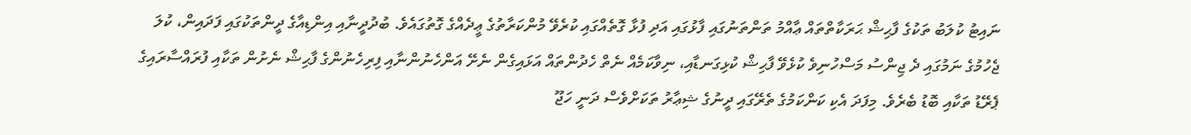ނައިޓު ކުލަބު ތަކުގެ ފާޙިޝް ޙަރަކާތްތައް ޢާއްމު ތަންތަނުގައި ފާޅުގައި އަދި ފުޅާ ގޮތެއްގައި ކުރެވޭ މުންކަރާތުގެ ޢީދެއްގެ ގޮތުގައެވެ. ބުދުދީނާއި އިންޑިއާގެ ދީންތަކުގައި ފަދައިން، ކުލަ ޖެހުމުގެ ނަމުގައި ދެ ޖިންސު މަސްހުނިވެ ކުޅެވޭ ފާޙިޝް ކުޅިގަނޑާއި، ނިވާކަމެއް ނެތް ހެދުންތައް އަޅައިގެން ނެށޭ އަންހެނުންނާއި ފިރިހެނުންގެ ފާޙިޝް ނެށުން ތަކާއި ފުރައްސާރައިގެ ޕެރޭޑު ތަކާއި ބޮޑު ބެރެވެ. މިފަދަ އެކި ކަންކަމުގެ ތެރޭގައި ދީނުގެ ޝިޢާރު ތަކަށްވެސް ދަނީ ހަޖޫ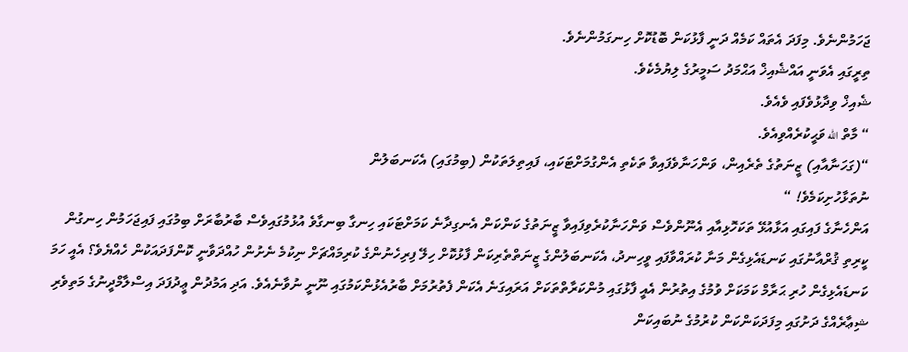ޖަހަމުންނެވެ. މިފަދަ އެތައް ކަމެއް ދަނީ ފާޅުކަން ބޮޑުކޮށް ހިނގަމުންނެވެ.
ތިރީގައި އެވަނީ އައްޝެއިޚް އަޙްމަދު ސަމީރުގެ ލިޔުމެކެވެ.
ޝެއިޚް ވިދާޅުވެފައި ވެއެވެ.
“ މާތް الله ވަޙީކުރެއްވިއެވެ.
“(ގަހަނާއާއި) ޒީނަތުގެ ތެރެއިން، ވަންހަނާވެފައިވާ ތަކެތި އެންގުމަށްޓަކައި، ފައިތިލަތަކުން (ބިމުގައި) އެކަނބަލުން
ނުތަޅާހުށިކަމެވެ! “
އަންހެނާގެ ފައިގައި އަޅާއުޅޭ ތަކަހޮޅިއާއި އެނޫންވެސް ވަންހަނާކުރެވިފައިވާ ޒީނަތުގެ ކަންކަން އެނގިދާނެ ކަމަށްޓަކައި ހިނގާ ބިނގާވެ އުޅުމުގައިވެސް ބާރުބާރަށް ބިމުގައި ފައިޖަހަމުން ހިނގުން ކީރިތި ޤުރްއާނުގައި ކަނޑައެޅިގެން މަނާ ކުރައްވާފައި ވީހިނދު، އެކަނބަލުންގެ ޒީނަތްތެރިކަން ފާޅުކޮށް ހިލޭ ފިރިހެނުންގެ ކުރިމައްޗަށް ނިކުމެ ނެށުން ހުއްދަވާނީ ކޮންފަދައަކުން ހެއްޔެވެ؟ އެއީ ހަމަ
ކަނޑައެޅިގެން ހުރި ޙަރާމް ކަމަކަށް ވުމުގެ އިތުރުން އެއީ ފާޅުގައި މުންކަރާތްތަކަށް އަރައިގަނެ އެކަން ފެތުރުމަށް ބާރުއެޅުންކަމުގައި ނޫނީ ނުވާނެއެވެ. އަދި އަމުދުން ޢީދުފަދަ އިސްލާމްދީނުގެ މަތިވެރި ޝިޢާރެއްގެ ދަށުގައި މިފަދަކަންކަން ކުރުމުގެ ނުބައިކަން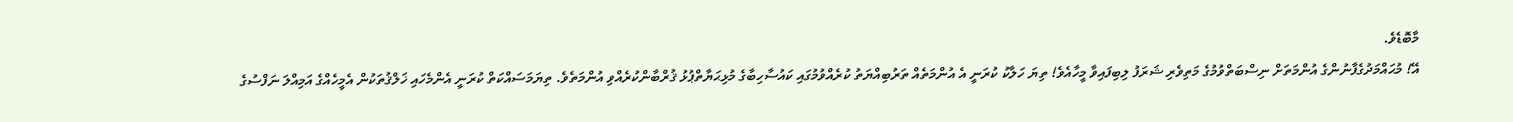މާބޮޑެވެ.
އޭ! މުޙައްމަދުގެފާނުންގެ އުންމަތަށް ނިސްބަތްވުމުގެ މަތިވެރި ޝަރަފު ލިބިފައިވާ މީހާއެވެ! ތިޔަ ހަލާކު ކުރަނީ އެ އުންމަތެއް ތަރުބިއްޔަތު ކުރެއްވުމުގައި ކައުސާހިބާގެ މުޅިޙަޔާތްޕުޅު ޤުރްބާންކުރެއްވި އުންމަތެވެ. ތިޔަމަސައްކަތް ކުރަނީ އެންމެހައި ޚަލްޤުތަކުން އެމީހެއްގެ އަމިއްލަ ނަފްސުގެ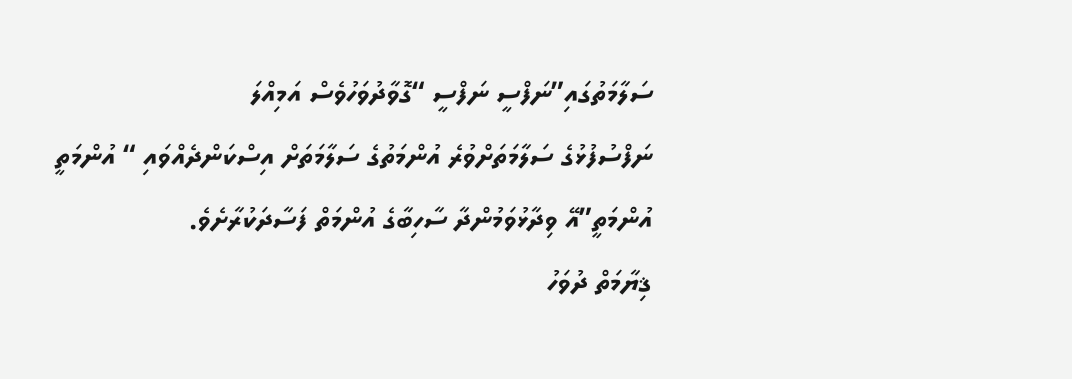ސަލާމަތުގައި”ނަފްސީ ނަފްސީ “ގޮވާދުވަހުވެސް އަމިއްލަ
ނަފްސުފުޅުގެ ސަލާމަތަށްވުރެ އުންމަތުގެ ސަލާމަތަށް އިސްކަންދެއްވައި “ އުންމަތީ އުންމަތީ”އޭ ވިދާޅުވަމުންދާ ސާހިބާގެ އުންމަތް ފަސާދަކުރާށެވެ.
ޤިޔާމަތް ދުވަހު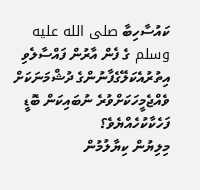ކައުސާހިބާ صلى الله عليه وسلم ގެ ފެން އާރުން ފައްސާލެވި އިތުރުއެކަލޭގެފާނުންގެ ދުޝްމަނަކަށް ވެއްޖެމީހަކަށްވުރެ ނުބައިކަން ބޮޑީ ފަހެކާކުހެއްޔެވެ؟
މިލިޔުން ކިޔާލުމުން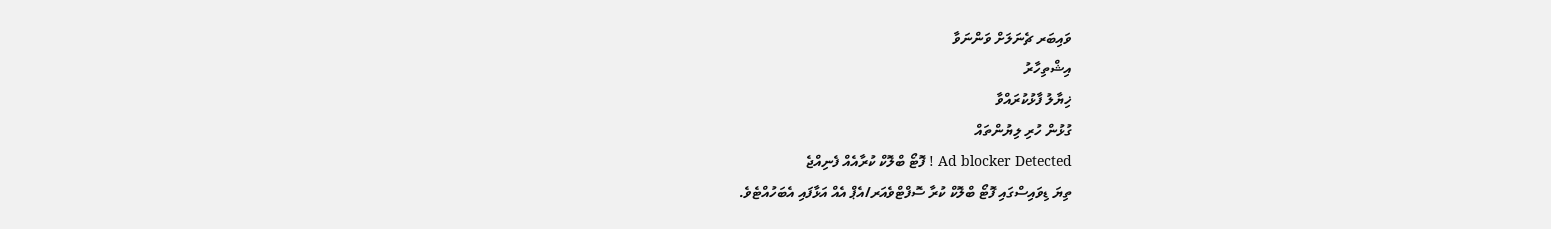ވައިބަރ ޗެނަލަށް ވަންނަވާ
އިޝްތިހާރު
ޚިޔާލު ފާޅުކުރައްވާ
ގުޅުން ހުރި ލިޔުންތައް
Ad blocker Detected ! ފޮޓޯ ބްލޮކް ކުރާއެއް ފެނިއްޖެ
ތިޔަ ޑިވައިސްގައި ފޮޓޯ ބްލޮކް ކުރާ ސޮފްޓްވެއަރ/އެޕް އެއް އަޅާފައި އެބަހުއްޓެވެ.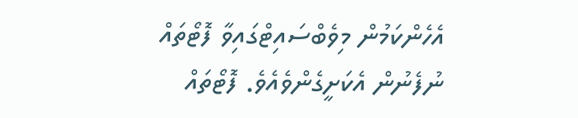އެހެންކަމުން މިވެބްސައިޓްގައިވާ ފޮޓޯތައް ނުފެނުން އެކަށީގެންވެއެވެ. ފޮޓޯތައް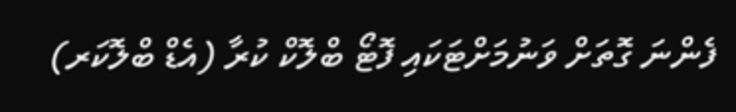ފެންނަ ގޮތަށް ވަނުމަށްޓަކައި ފޮޓޯ ބްލޮކް ކުރާ (އެޑް ބްލޮކަރ)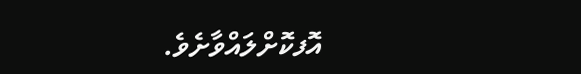އޮފކޮށްލައްވާށެވެ.